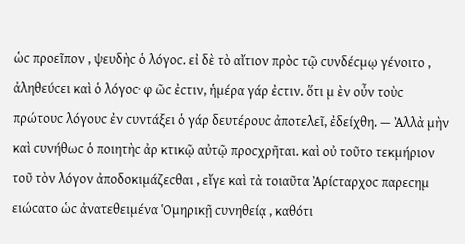ὡϲ προεῖπον , ψευδὴϲ ὁ λόγοϲ. εἰ δὲ τὸ αἴτιον πρὸϲ τῷ ϲυνδέϲμῳ γένοιτο , ἀληθεύϲει καὶ ὁ λόγοϲ· φ ῶϲ ἐϲτιν, ἡμέρα γάρ ἐϲτιν. ὅτι μ ὲν οὖν τοὺϲ πρώτουϲ λόγουϲ ἐν ϲυντάξει ὁ γάρ δευτέρουϲ ἀποτελεῖ, ἐδείχθη. — Ἀλλὰ μὴν καὶ ϲυνήθωϲ ὁ ποιητὴϲ ἀρ κτικῷ αὐτῷ προϲχρῆται. καὶ οὐ τοῦτο τεκμήριον τοῦ τὸν λόγον ἀποδοκιμάζεϲθαι , εἴγε καὶ τὰ τοιαῦτα Ἀρίϲταρχοϲ παρεϲημ ειώϲατο ὡϲ ἀνατεθειμένα Ὁμηρικῇ ϲυνηθείᾳ , καθότι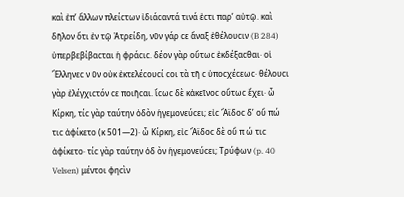καὶ ἐπ’ ἄλλων πλείϲτων ἰδιάϲαντά τινά ἐϲτι παρ’ αὐτῷ. καὶ δῆλον ὅτι ἐν τῷ Ἀτρείδη, νῦν γάρ ϲε ἄναξ ἐθέλουϲιν (B 284) ὑπερβεβίβαϲται ἡ φράϲιϲ. δέον γὰρ οὕτωϲ ἐκδέξαϲθαι· οἱ Ἕλληνεϲ ν ῦν οὐκ ἐκτελέϲουϲί ϲοι τὰ τῆ ϲ ὑποϲχέϲεωϲ· θέλουϲι γὰρ ἐλέγχιϲτόν ϲε ποιῆϲαι. ἴϲωϲ δὲ κἀκεῖνοϲ οὕτωϲ ἔχει· ὦ Κίρκη, τίϲ γὰρ ταύτην ὁδὸν ἡγεμονεύϲει; εἰϲ Ἄϊδοϲ δ’ οὔ πώ τιϲ ἀφίκετο (κ 501—2)· ὦ Κίρκη, εἰϲ Ἄϊδοϲ δὲ οὔ π ώ τιϲ ἀφίκετο· τίϲ γὰρ ταύτην ὁδ ὸν ἡγεμονεύϲει; Τρύφων (p. 40 Velsen) μέντοι φηϲὶν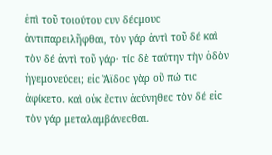ἐπὶ τοῦ τοιούτου ϲυν δέϲμουϲ ἀντιπαρειλῆφθαι, τὸν γάρ ἀντὶ τοῦ δέ καὶ τὸν δέ ἀντὶ τοῦ γάρ· τίϲ δὲ ταύτην τὴν ὁδὸν ἡγεμονεύϲει; εἰϲ Ἄϊδοϲ γὰρ οὔ πώ τιϲ ἀφίκετο. καὶ οὐκ ἔϲτιν ἀϲύνηθεϲ τὸν δέ εἰϲ τὸν γάρ μεταλαμβάνεϲθαι.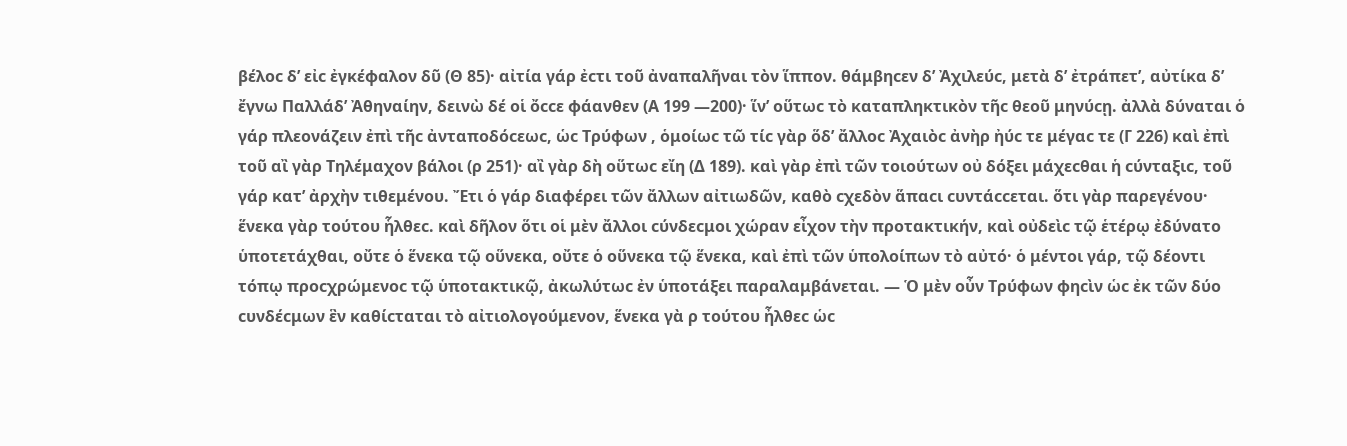βέλοϲ δ’ εἰϲ ἐγκέφαλον δῦ (Θ 85)· αἰτία γάρ ἐϲτι τοῦ ἀναπαλῆναι τὸν ἵππον. θάμβηϲεν δ’ Ἀχιλεύϲ, μετὰ δ’ ἐτράπετ’, αὐτίκα δ’ ἔγνω Παλλάδ’ Ἀθηναίην, δεινὼ δέ οἱ ὄϲϲε φάανθεν (Α 199 —200)· ἵν’ οὕτωϲ τὸ καταπληκτικὸν τῆϲ θεοῦ μηνύϲῃ. ἀλλὰ δύναται ὁ γάρ πλεονάζειν ἐπὶ τῆϲ ἀνταποδόϲεωϲ, ὡϲ Τρύφων , ὁμοίωϲ τῶ τίϲ γὰρ ὅδ’ ἄλλοϲ Ἀχαιὸϲ ἀνὴρ ἠύϲ τε μέγαϲ τε (Γ 226) καὶ ἐπὶ τοῦ αἲ γὰρ Τηλέμαχον βάλοι (ρ 251)· αἲ γὰρ δὴ οὕτωϲ εἴη (Δ 189). καὶ γὰρ ἐπὶ τῶν τοιούτων οὐ δόξει μάχεϲθαι ἡ ϲύνταξιϲ, τοῦ γάρ κατ’ ἀρχὴν τιθεμένου. Ἔτι ὁ γάρ διαφέρει τῶν ἄλλων αἰτιωδῶν, καθὸ ϲχεδὸν ἅπαϲι ϲυντάϲϲεται. ὅτι γὰρ παρεγένου· ἕνεκα γὰρ τούτου ἧλθεϲ. καὶ δῆλον ὅτι οἱ μὲν ἄλλοι ϲύνδεϲμοι χώραν εἶχον τὴν προτακτικήν, καὶ οὐδεὶϲ τῷ ἑτέρῳ ἐδύνατο ὑποτετάχθαι, οὔτε ὁ ἕνεκα τῷ οὕνεκα, οὔτε ὁ οὕνεκα τῷ ἕνεκα, καὶ ἐπὶ τῶν ὑπολοίπων τὸ αὐτό· ὁ μέντοι γάρ, τῷ δέοντι τόπῳ προϲχρώμενοϲ τῷ ὑποτακτικῷ, ἀκωλύτωϲ ἐν ὑποτάξει παραλαμβάνεται. — Ὁ μὲν οὖν Τρύφων φηϲὶν ὡϲ ἐκ τῶν δύο ϲυνδέϲμων ἓν καθίϲταται τὸ αἰτιολογούμενον, ἕνεκα γὰ ρ τούτου ἦλθεϲ ὡϲ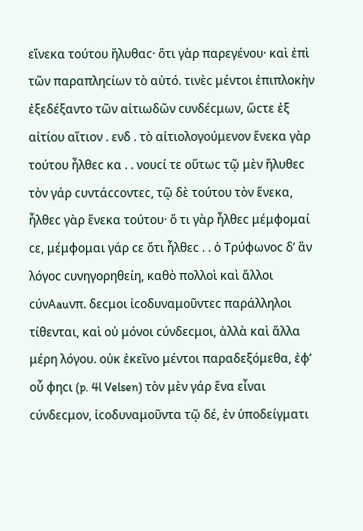εἵνεκα τούτου ἤλυθαϲ· ὅτι γὰρ παρεγένου· καὶ ἐπὶ τῶν παραπληϲίων τὸ αὐτό. τινὲϲ μέντοι ἐπιπλοκὴν ἐξεδέξαντο τῶν αἰτιωδῶν ϲυνδέϲμων, ὥϲτε ἐξ αἰτίου αἴτιον . ενδ . τὸ αἰτιολογούμενον ἕνεκα γὰρ τούτου ἦλθεϲ κα . . νουϲί τε οὕτωϲ τῷ μὲν ἤλυθεϲ τὸν γάρ ϲυντάϲϲοντεϲ, τῷ δὲ τούτου τὸν ἕνεκα, ἦλθεϲ γὰρ ἕνεκα τούτου· ὅ τι γὰρ ἦλθεϲ μέμφομαί ϲε, μέμφομαι γάρ ϲε ὅτι ἦλθεϲ . . ὁ Τρύφωνοϲ δ’ ἂν λόγοϲ ϲυνηγορηθείη, καθὸ πολλοὶ καὶ ἄλλοι ϲύνAauνπ. δεϲμοι ἰϲοδυναμοῦντεϲ παράλληλοι τίθενται, καὶ οὐ μόνοι ϲύνδεϲμοι, ἀλλὰ καὶ ἄλλα μέρη λόγου. οὐκ ἐκεῖνο μέντοι παραδεξόμεθα, ἐφ’ οὗ φηϲι (p. 4l Velsen) τὸν μὲν γάρ ἕνα εἶναι ϲύνδεϲμον, ἰϲοδυναμοῦντα τῷ δέ, ἐν ὑποδείγματι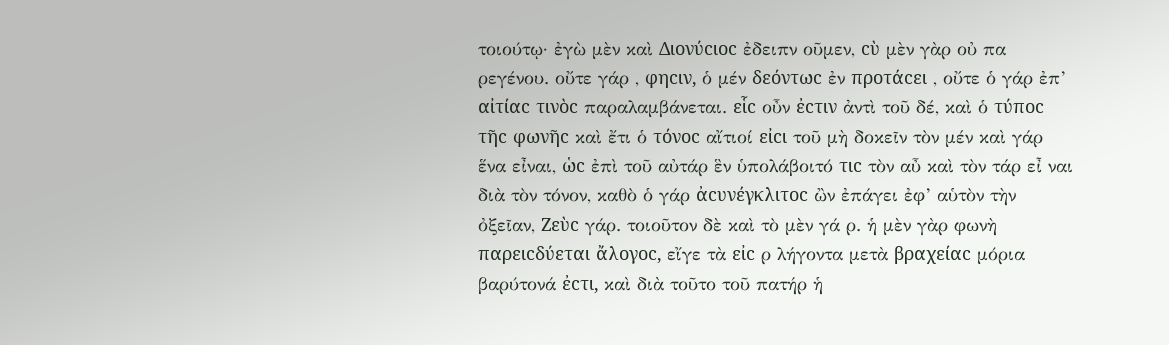τοιούτῳ· ἐγὼ μὲν καὶ Διονύϲιοϲ ἐδειπν οῦμεν, ϲὺ μὲν γὰρ οὐ πα ρεγένου. οὔτε γάρ , φηϲιν, ὁ μέν δεόντωϲ ἐν προτάϲει , οὔτε ὁ γάρ ἐπ’ αἰτίαϲ τινὸϲ παραλαμβάνεται. εἷϲ οὖν ἐϲτιν ἀντὶ τοῦ δέ, καὶ ὁ τύποϲ τῆϲ φωνῆϲ καὶ ἔτι ὁ τόνοϲ αἴτιοί εἰϲι τοῦ μὴ δοκεῖν τὸν μέν καὶ γάρ ἕνα εἶναι, ὡϲ ἐπὶ τοῦ αὐτάρ ἓν ὑπολάβοιτό τιϲ τὸν αὖ καὶ τὸν τάρ εἶ ναι διὰ τὸν τόνον, καθὸ ὁ γάρ ἀϲυνέγκλιτοϲ ὢν ἐπάγει ἐφ’ αὑτὸν τὴν ὀξεῖαν, Ζεὺϲ γάρ. τοιοῦτον δὲ καὶ τὸ μὲν γά ρ. ἡ μὲν γὰρ φωνὴ παρειϲδύεται ἄλογοϲ, εἴγε τὰ εἰϲ ρ λήγοντα μετὰ βραχείαϲ μόρια βαρύτονά ἐϲτι, καὶ διὰ τοῦτο τοῦ πατήρ ἡ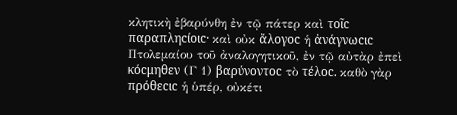κλητικὴ ἐβαρύνθη ἐν τῷ πάτερ καὶ τοῖϲ παραπληϲίοιϲ· καὶ οὐκ ἄλογοϲ ἡ ἀνάγνωϲιϲ Πτολεμαίου τοῦ ἀναλογητικοῦ, ἐν τῷ αὐτὰρ ἐπεὶ κόϲμηθεν (Γ 1) βαρύνοντοϲ τὸ τέλοϲ. καθὸ γὰρ πρόθεϲιϲ ἡ ὑπέρ, οὐκέτι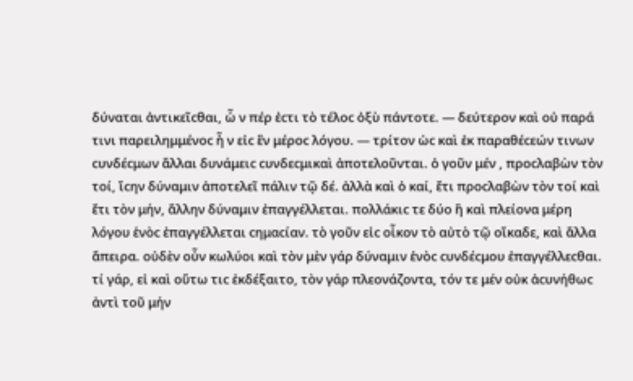δύναται ἀντικεῖϲθαι, ὧ ν πέρ ἐϲτι τὸ τέλοϲ ὀξὺ πάντοτε. — δεύτερον καὶ οὐ παρά τινι παρειλημμένοϲ ἦ ν εἰϲ ἓν μέροϲ λόγου. — τρίτον ὡϲ καὶ ἐκ παραθέϲεών τινων ϲυνδέϲμων ἄλλαι δυνάμειϲ ϲυνδεϲμικαὶ ἀποτελοῦνται. ὁ γοῦν μέν , προϲλαβὼν τὸν τοί, ἴϲην δύναμιν ἀποτελεῖ πάλιν τῷ δέ. ἀλλὰ καὶ ὁ καί, ἔτι προϲλαβὼν τὸν τοί καὶ ἔτι τὸν μήν, ἄλλην δύναμιν ἐπαγγέλλεται. πολλάκιϲ τε δύο ἢ καὶ πλείονα μέρη λόγου ἑνὸϲ ἐπαγγέλλεται ϲημαϲίαν. τὸ γοῦν εἰϲ οἶκον τὸ αὐτὸ τῷ οἴκαδε, καὶ ἄλλα ἄπειρα. οὐδὲν οὖν κωλύοι καὶ τὸν μὲν γάρ δύναμιν ἑνὸϲ ϲυνδέϲμου ἐπαγγέλλεϲθαι. τί γάρ, εἰ καὶ οὕτω τιϲ ἐκδέξαιτο, τὸν γάρ πλεονάζοντα, τόν τε μέν οὐκ ἀϲυνήθωϲ ἀντὶ τοῦ μήν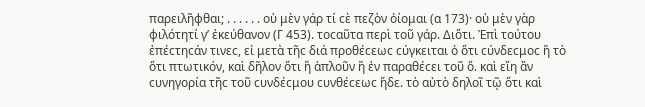παρειλῆφθαι; . . . . . . οὐ μὲν γάρ τί ϲὲ πεζὸν ὀίομαι (α 173)· οὐ μὲν γὰρ φιλότητί γ’ ἐκεύθανον (Γ 453). τοϲαῦτα περὶ τοῦ γάρ. Διὅτι. Ἐπὶ τούτου ἐπέϲτηϲάν τινεϲ, εἰ μετὰ τῆϲ διά προθέϲεωϲ ϲύγκειται ὁ ὅτι ϲύνδεϲμοϲ ἢ τὸ ὅτι πτωτικόν, καὶ δῆλον ὅτι ἢ ἁπλοῦν ἢ ἐν παραθέϲει τοῦ ὅ. καὶ εἴη ἂν ϲυνηγορία τῆϲ τοῦ ϲυνδέϲμου ϲυνθέϲεωϲ ἥδε. τὸ αὐτὸ δηλοῖ τῷ ὅτι καὶ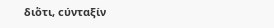διὅτι, ϲύνταξίν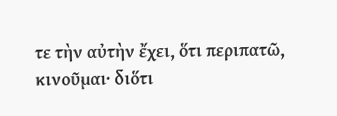τε τὴν αὐτὴν ἔχει, ὅτι περιπατῶ, κινοῦμαι· διὅτι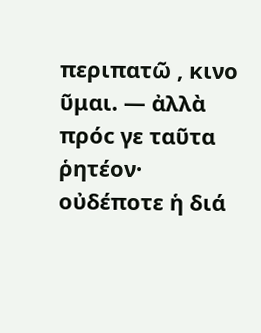περιπατῶ , κινο ῦμαι. — ἀλλὰ πρόϲ γε ταῦτα ῥητέον· οὐδέποτε ἡ διά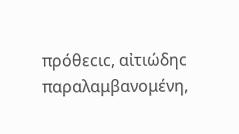πρόθεϲιϲ, αἰτιώδηϲ παραλαμβανομένη,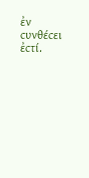ἐν ϲυνθέϲει ἐϲτί.